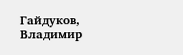Гайдуков, Владимир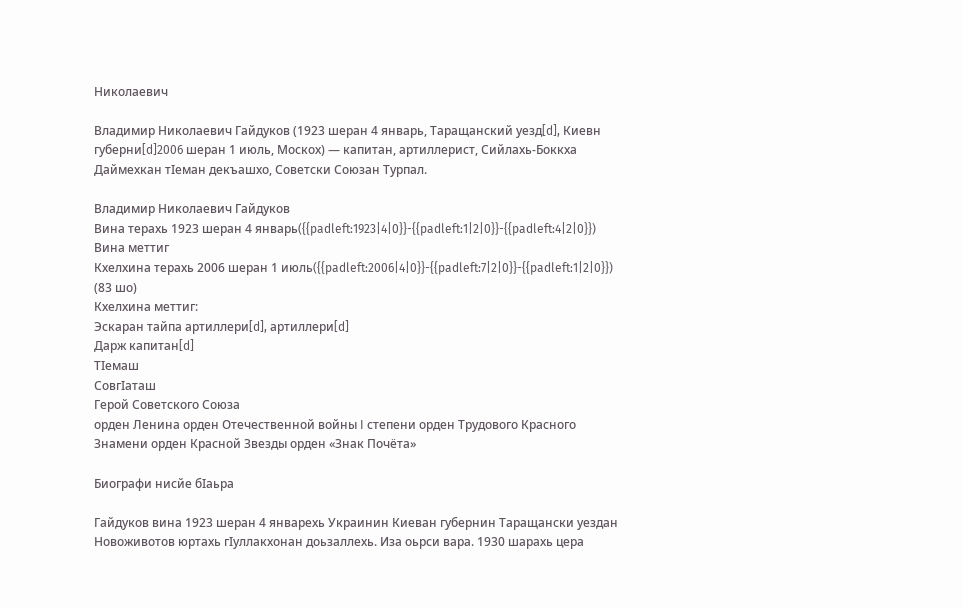Николаевич

Владимир Николаевич Гайдуков (1923 шеран 4 январь, Таращанский уезд[d], Киевн губерни[d]2006 шеран 1 июль, Москох) — капитан, артиллерист, Сийлахь-Боккха Даймехкан тӀеман декъашхо, Советски Союзан Турпал.

Владимир Николаевич Гайдуков
Вина терахь 1923 шеран 4 январь({{padleft:1923|4|0}}-{{padleft:1|2|0}}-{{padleft:4|2|0}})
Вина меттиг
Кхелхина терахь 2006 шеран 1 июль({{padleft:2006|4|0}}-{{padleft:7|2|0}}-{{padleft:1|2|0}}) (83 шо)
Кхелхина меттиг:
Эскаран тайпа артиллери[d], артиллери[d]
Дарж капитан[d]
ТӀемаш
СовгӀаташ
Герой Советского Союза
орден Ленина орден Отечественной войны I степени орден Трудового Красного Знамени орден Красной Звезды орден «Знак Почёта»

Биографи нисйе бӀаьра

Гайдуков вина 1923 шеран 4 январехь Украинин Киеван губернин Таращански уездан Новоживотов юртахь гӀуллакхонан доьзаллехь. Иза оьрси вара. 1930 шарахь цера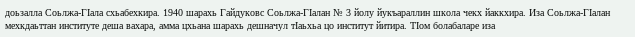доьзалла Соьлжа-ГӀала схьабехкира. 1940 шарахь Гайдуковс Соьлжа-ГӀалан № 3 йолу йукъараллин школа чекх йаккхира. Иза Соьлжа-ГӀалан мехкдаьттан институте деша вахара, амма цхьана шарахь дешначул тӀаьхьа цо институт йитира. ТӀом болабаларе иза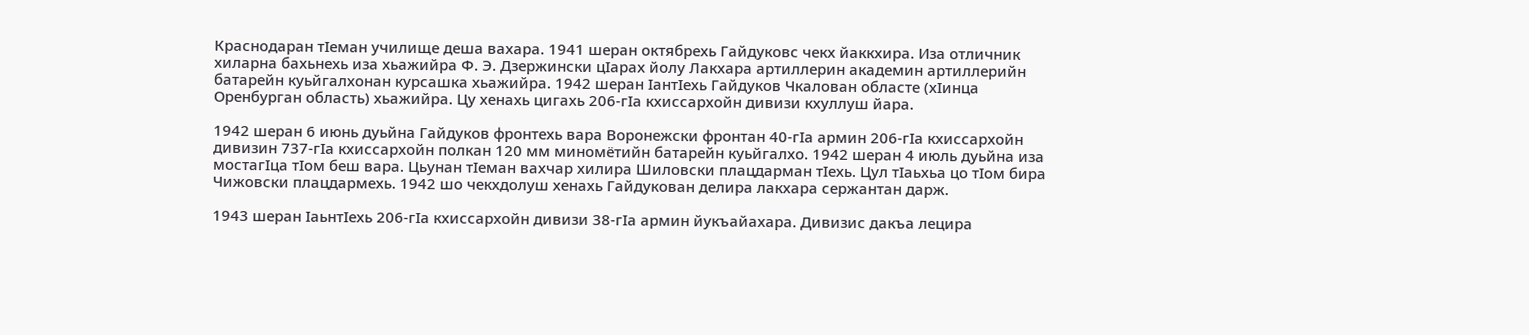Краснодаран тӀеман училище деша вахара. 1941 шеран октябрехь Гайдуковс чекх йаккхира. Иза отличник хиларна бахьнехь иза хьажийра Ф. Э. Дзержински цӀарах йолу Лакхара артиллерин академин артиллерийн батарейн куьйгалхонан курсашка хьажийра. 1942 шеран ӀантӀехь Гайдуков Чкалован областе (хӀинца Оренбурган область) хьажийра. Цу хенахь цигахь 206-гӀа кхиссархойн дивизи кхуллуш йара.

1942 шеран 6 июнь дуьйна Гайдуков фронтехь вара Воронежски фронтан 40-гӀа армин 206-гӀа кхиссархойн дивизин 737-гӀа кхиссархойн полкан 120 мм миномётийн батарейн куьйгалхо. 1942 шеран 4 июль дуьйна иза мостагӀца тӀом беш вара. Цьунан тӀеман вахчар хилира Шиловски плацдарман тӀехь. Цул тӀаьхьа цо тӀом бира Чижовски плацдармехь. 1942 шо чекхдолуш хенахь Гайдукован делира лакхара сержантан дарж.

1943 шеран ӀаьнтӀехь 206-гӀа кхиссархойн дивизи 38-гӀа армин йукъайахара. Дивизис дакъа лецира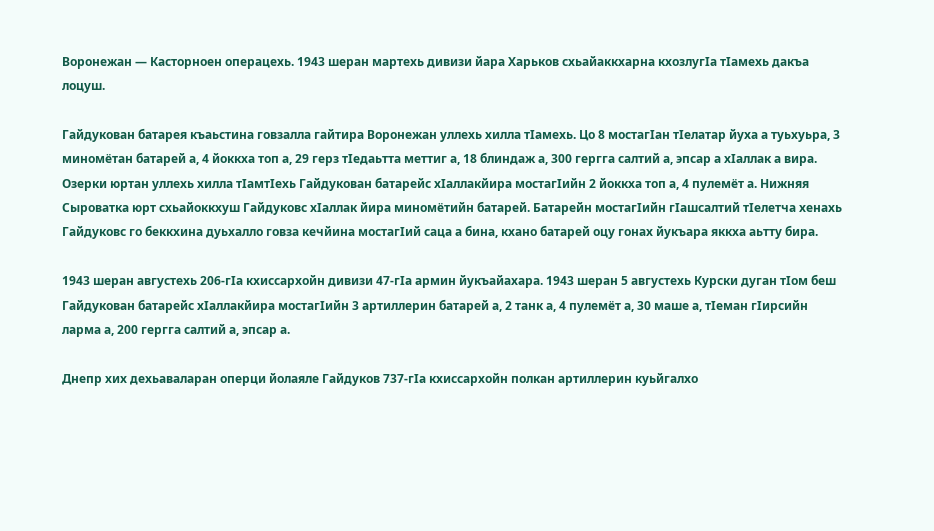Воронежан — Касторноен операцехь. 1943 шеран мартехь дивизи йара Харьков схьайаккхарна кхозлугӀа тӀамехь дакъа лоцуш.

Гайдукован батарея къаьстина говзалла гайтира Воронежан уллехь хилла тӀамехь. Цо 8 мостагӀан тӀелатар йуха а туьхуьра, 3 миномётан батарей а, 4 йоккха топ а, 29 герз тӀедаьтта меттиг а, 18 блиндаж а, 300 гергга салтий а, эпсар а хӀаллак а вира. Озерки юртан уллехь хилла тӀамтӀехь Гайдукован батарейс хӀаллакйира мостагӀийн 2 йоккха топ а, 4 пулемёт а. Нижняя Сыроватка юрт схьайоккхуш Гайдуковс хӀаллак йира миномётийн батарей. Батарейн мостагӀийн гӀашсалтий тӀелетча хенахь Гайдуковс го беккхина дуьхалло говза кечйина мостагӀий саца а бина, кхано батарей оцу гонах йукъара яккха аьтту бира.

1943 шеран августехь 206-гӀа кхиссархойн дивизи 47-гӀа армин йукъайахара. 1943 шеран 5 августехь Курски дуган тӀом беш Гайдукован батарейс хӀаллакйира мостагӀийн 3 артиллерин батарей а, 2 танк а, 4 пулемёт а, 30 маше а, тӀеман гӀирсийн ларма а, 200 гергга салтий а, эпсар а.

Днепр хих дехьаваларан оперци йолаяле Гайдуков 737-гӀа кхиссархойн полкан артиллерин куьйгалхо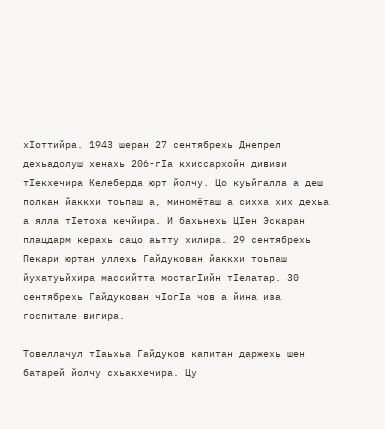хӀоттийра. 1943 шеран 27 сентябрехь Днепрел дехьадолуш хенахь 206-гӀа кхиссархойн дивизи тӀекхечира Келеберда юрт йолчу. Цо куьйгалла а деш полкан йаккхи тоьпаш а, миномёташ а сихха хих дехьа а ялла тӀетоха кечйира. И бахьнехь ЦӀен Эскаран плацдарм керахь сацо аьтту хилира. 29 сентябрехь Пекари юртан уллехь Гайдукован йаккхи тоьпаш йухатуьйхира массийтта мостагӀийн тӀелатар. 30 сентябрехь Гайдукован чӀогӀа чов а йина иза госпитале вигира.

Товеллачул тӀаьхьа Гайдуков капитан даржехь шен батарей йолчу схьакхечира. Цу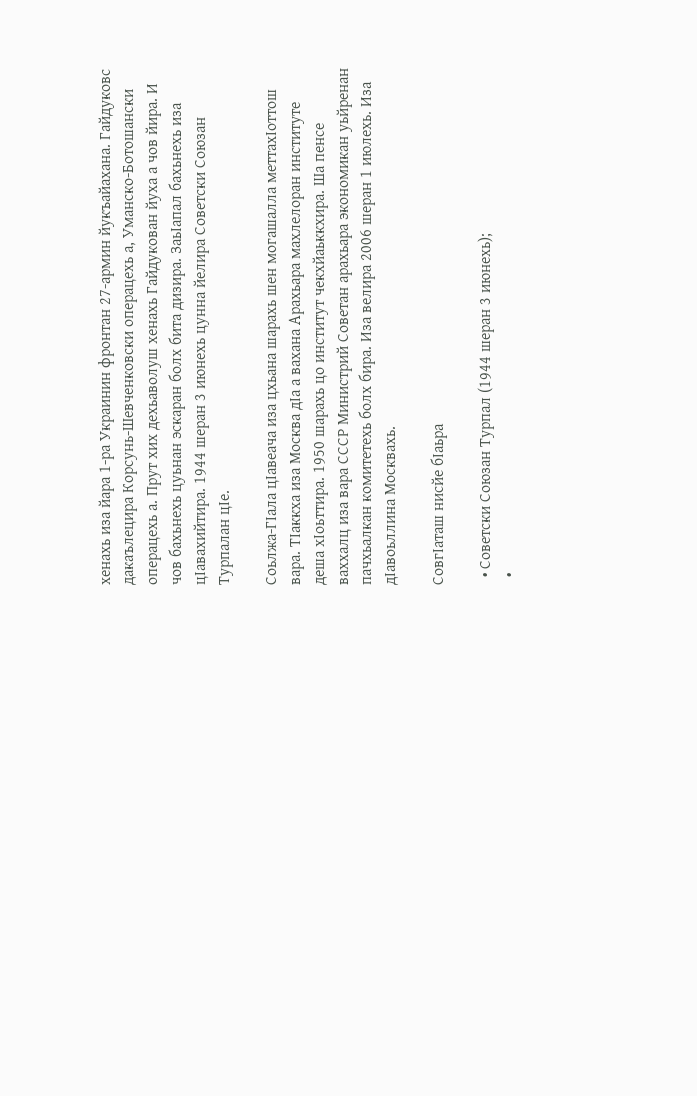хенахь иза йара 1-ра Украинин фронтан 27-армин йукъайахана. Гайдуковс дакаълецира Корсунь-Шевченковски операцехь а, Уманско-Ботошански операцехь а. Прут хих дехьаволуш хенахь Гайдукован йуха а чов йира. И чов бахьнехь цуьнан эскаран болх бита дизира. ЗаьӀапал бахьнехь иза цӀавахийтира. 1944 шеран 3 июнехь цунна йелира Советски Союзан Турпалан цӀе.

Соьлжа-ГӀала цӀавеача иза цхьана шарахь шен могашалла меттахӀоттош вара. ТӀаккха иза Москва дӀа а вахана Арахьара махлелоран институте деша хӀоьттира. 1950 шарахь цо институт чекхйаьккхира. Ша пенсе ваххалц иза вара СССР Министрий Советан арахьара экономикан уьйренан пачхьалкан комитетехь болх бира. Иза велира 2006 шеран 1 июлехь. Иза дӀавоьллина Москвахь.

СовгӀаташ нисйе бӀаьра

  • Советски Союзан Турпал (1944 шеран 3 июнехь);
  •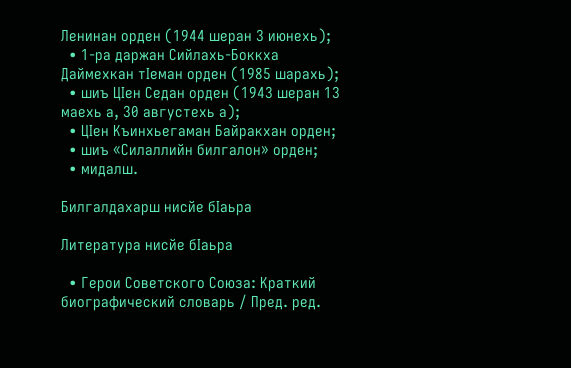Ленинан орден (1944 шеран 3 июнехь);
  • 1-ра даржан Сийлахь-Боккха Даймехкан тӀеман орден (1985 шарахь);
  • шиъ ЦӀен Седан орден (1943 шеран 13 маехь а, 30 августехь а);
  • ЦӀен Къинхьегаман Байракхан орден;
  • шиъ «Силаллийн билгалон» орден;
  • мидалш.

Билгалдахарш нисйе бӀаьра

Литература нисйе бӀаьра

  • Герои Советского Союза: Краткий биографический словарь / Пред. ред.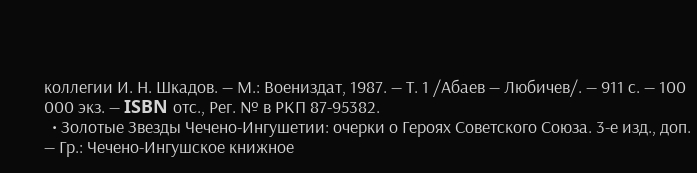коллегии И. Н. Шкадов. — М.: Воениздат, 1987. — Т. 1 /Абаев — Любичев/. — 911 с. — 100 000 экз. — ISBN отс., Рег. № в РКП 87-95382.
  • Золотые Звезды Чечено-Ингушетии: очерки о Героях Советского Союза. 3-е изд., доп. — Гр.: Чечено-Ингушское книжное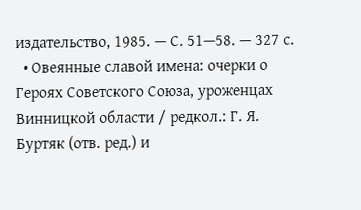издательство, 1985. — С. 51—58. — 327 с.
  • Овеянные славой имена: очерки о Героях Советского Союза, уроженцах Винницкой области / редкол.: Г. Я. Буртяк (отв. ред.) и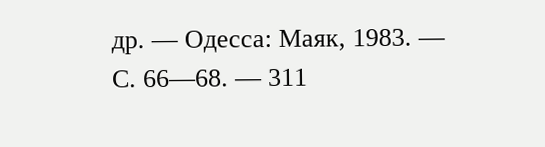др. — Одесса: Маяк, 1983. — С. 66—68. — 311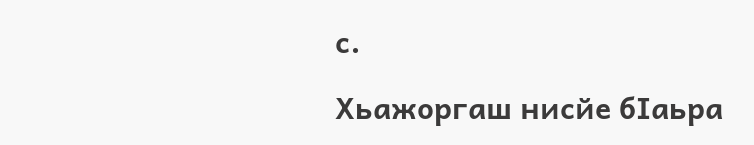с.

Хьажоргаш нисйе бӀаьра